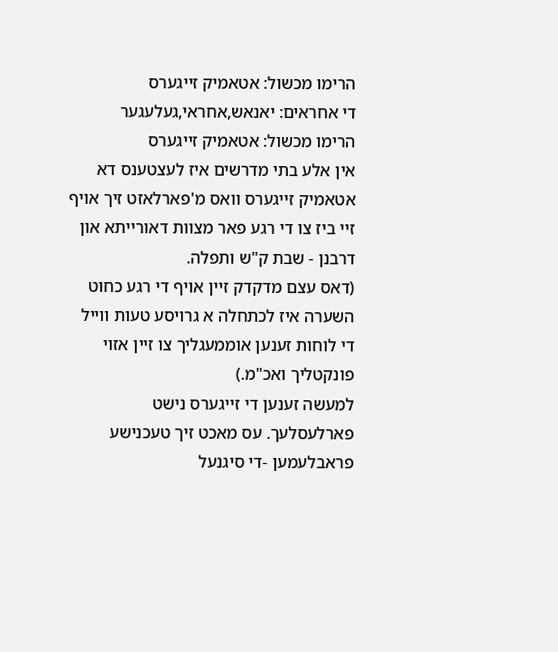הרימו מכשול: אטאמיק זייגערס
די אחראים: יאנאש,אחראי,געלעגער
הרימו מכשול: אטאמיק זייגערס
אין אלע בתי מדרשים איז לעצטענס דא אטאמיק זייגערס וואס מ'פארלאזט זיך אויף זיי ביז צו די רגע פאר מצוות דאורייתא און דרבנן - שבת ק"ש ותפלה.
(דאס עצם מדקדק זיין אויף די רגע כחוט השערה איז לכתחלה א גרויסע טעות ווייל די לוחות זענען אוממעגליך צו זיין אזוי פונקטליך ואכ"מ.)
למעשה זענען די זייגערס נישט פארלעסלעך. עס מאכט זיך טעכנישע פראבלעמען -די סיגנעל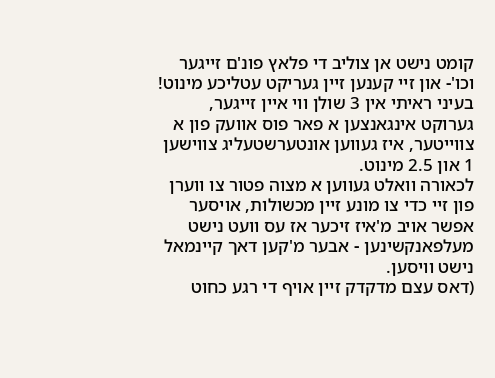קומט נישט אן צוליב די פלאץ פונ'ם זייגער וכו'- און זיי קענען זיין געריקט עטליכע מינוט!
בעיני ראיתי אין 3 שולן ווי איין זייגער, גערוקט אינגאנצען א פאר פוס אוועק פון א צווייטער, איז געווען אונטערשטעליג צווישען 1 און 2.5 מינוט.
לכאורה וואלט געווען א מצוה פטור צו ווערן פון זיי כדי צו מונע זיין מכשולות, אויסער אפשר אויב מ'איז זיכער אז עס וועט נישט מעלפאנקשינען - אבער מ'קען דאך קיינמאל נישט וויסען.
(דאס עצם מדקדק זיין אויף די רגע כחוט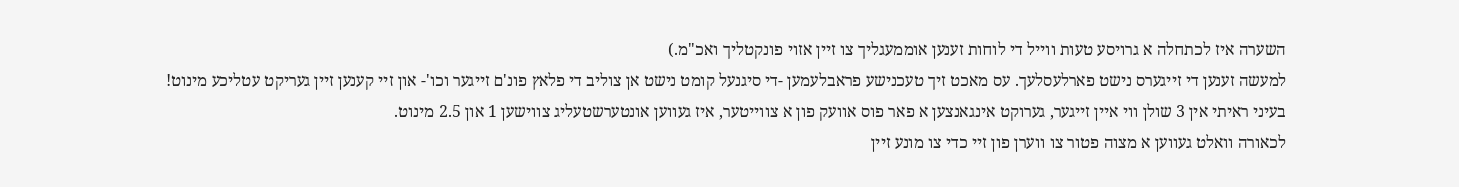השערה איז לכתחלה א גרויסע טעות ווייל די לוחות זענען אוממעגליך צו זיין אזוי פונקטליך ואכ"מ.)
למעשה זענען די זייגערס נישט פארלעסלעך. עס מאכט זיך טעכנישע פראבלעמען -די סיגנעל קומט נישט אן צוליב די פלאץ פונ'ם זייגער וכו'- און זיי קענען זיין געריקט עטליכע מינוט!
בעיני ראיתי אין 3 שולן ווי איין זייגער, גערוקט אינגאנצען א פאר פוס אוועק פון א צווייטער, איז געווען אונטערשטעליג צווישען 1 און 2.5 מינוט.
לכאורה וואלט געווען א מצוה פטור צו ווערן פון זיי כדי צו מונע זיין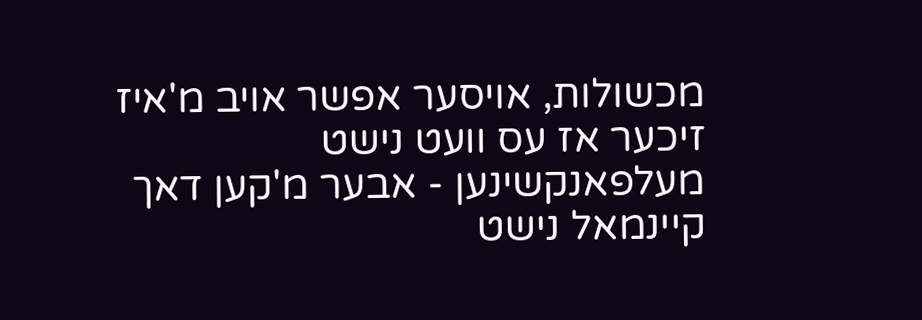מכשולות, אויסער אפשר אויב מ'איז זיכער אז עס וועט נישט מעלפאנקשינען - אבער מ'קען דאך קיינמאל נישט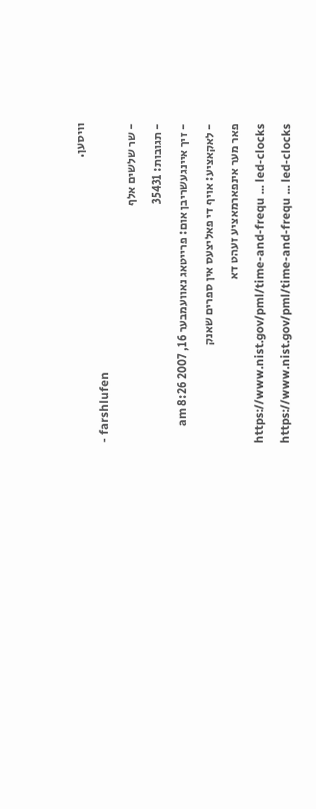וויסען.
- farshlufen
- שר שלשים אלף
- תגובות: 35431
- זיך איינגעשריבן אום: פרייטאג נאוועמבער 16, 2007 8:26 am
- לאקאציע: אויף די פאליצעס אין ספרים שאנק
פאר מער אינפארמאציע זעהט דא
https://www.nist.gov/pml/time-and-frequ ... led-clocks
https://www.nist.gov/pml/time-and-frequ ... led-clocks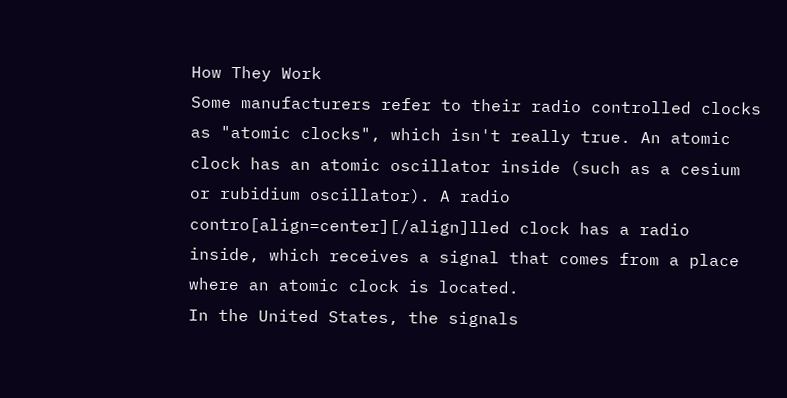How They Work
Some manufacturers refer to their radio controlled clocks as "atomic clocks", which isn't really true. An atomic clock has an atomic oscillator inside (such as a cesium or rubidium oscillator). A radio contro[align=center][/align]lled clock has a radio inside, which receives a signal that comes from a place where an atomic clock is located.
In the United States, the signals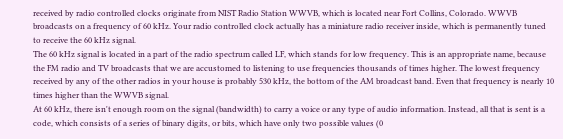received by radio controlled clocks originate from NIST Radio Station WWVB, which is located near Fort Collins, Colorado. WWVB broadcasts on a frequency of 60 kHz. Your radio controlled clock actually has a miniature radio receiver inside, which is permanently tuned to receive the 60 kHz signal.
The 60 kHz signal is located in a part of the radio spectrum called LF, which stands for low frequency. This is an appropriate name, because the FM radio and TV broadcasts that we are accustomed to listening to use frequencies thousands of times higher. The lowest frequency received by any of the other radios in your house is probably 530 kHz, the bottom of the AM broadcast band. Even that frequency is nearly 10 times higher than the WWVB signal.
At 60 kHz, there isn't enough room on the signal (bandwidth) to carry a voice or any type of audio information. Instead, all that is sent is a code, which consists of a series of binary digits, or bits, which have only two possible values (0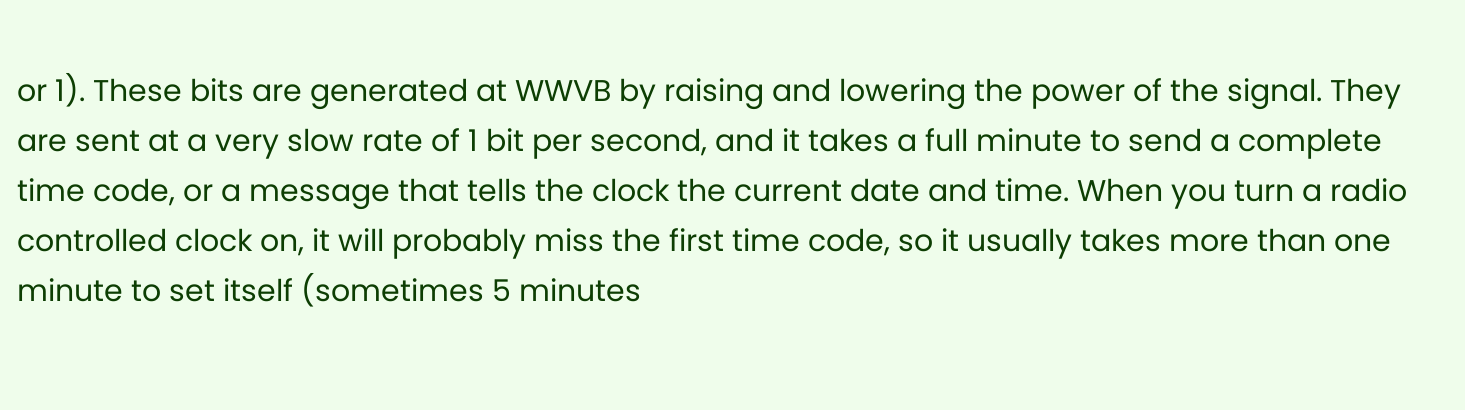or 1). These bits are generated at WWVB by raising and lowering the power of the signal. They are sent at a very slow rate of 1 bit per second, and it takes a full minute to send a complete time code, or a message that tells the clock the current date and time. When you turn a radio controlled clock on, it will probably miss the first time code, so it usually takes more than one minute to set itself (sometimes 5 minutes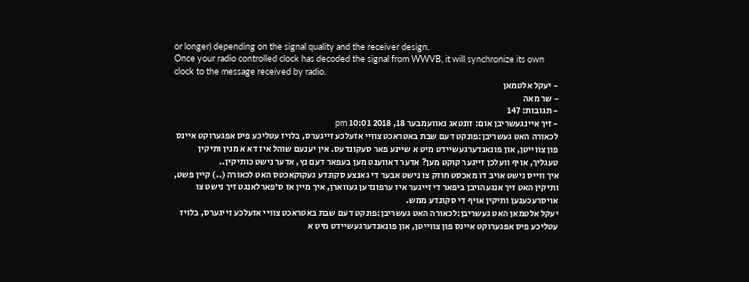or longer) depending on the signal quality and the receiver design.
Once your radio controlled clock has decoded the signal from WWVB, it will synchronize its own clock to the message received by radio.
- יעקל אלטמאן
- שר מאה
- תגובות: 147
- זיך איינגעשריבן אום: זונטאג נאוועמבער 18, 2018 10:01 pm
לכאורה האט געשריבן:פונקט דעם שבת באטראכט צוויי אזעלכע זייגערס, בלויז עטליכע פיס אפגערוקט איינס פון צווייטן, און פונאנדערגעשיידט מיט א שיינע פאר סעקונדעס. אין יענעם שוהל איז דא א מנין ותיקין טעגליך, אויף וועלכן זייגער קוקט מען? אדער דאווענט מען בעפאר דעם נץ, אדער נישט כותיקין..
איך ווייס נישט אויב דו מאכסט חוזק צו נישט אבער די גאנצע סקונדע געקוקאכטס האט לכאורה (..) קיין פשט,
ותיקין האט זיך אנגעהויבן ביפאר די זייגער איז ערפונדען געווארן, איך מיין אז ס'פארלאנגט זיך נישט צו אויסרעכענען ותיקין אויף די סקונדע ממש.
יעקל אלטמאן האט געשריבן:לכאורה האט געשריבן:פונקט דעם שבת באטראכט צוויי אזעלכע זייגערס, בלויז עטליכע פיס אפגערוקט איינס פון צווייטן, און פונאנדערגעשיידט מיט א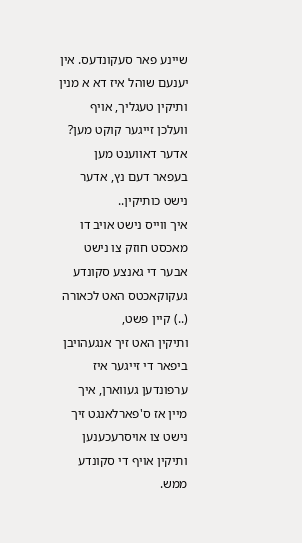שיינע פאר סעקונדעס. אין יענעם שוהל איז דא א מנין ותיקין טעגליך, אויף וועלכן זייגער קוקט מען? אדער דאווענט מען בעפאר דעם נץ, אדער נישט כותיקין..
איך ווייס נישט אויב דו מאכסט חוזק צו נישט אבער די גאנצע סקונדע געקוקאכטס האט לכאורה (..) קיין פשט,
ותיקין האט זיך אנגעהויבן ביפאר די זייגער איז ערפונדען געווארן, איך מיין אז ס'פארלאנגט זיך נישט צו אויסרעכענען ותיקין אויף די סקונדע ממש.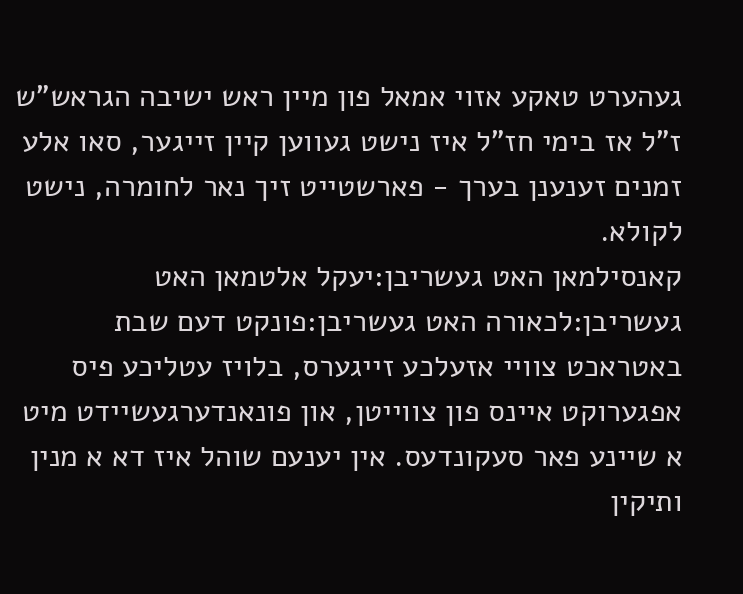געהערט טאקע אזוי אמאל פון מיין ראש ישיבה הגראש"ש ז"ל אז בימי חז"ל איז נישט געווען קיין זייגער, סאו אלע זמנים זענענן בערך - פארשטייט זיך נאר לחומרה, נישט לקולא.
קאנסילמאן האט געשריבן:יעקל אלטמאן האט געשריבן:לכאורה האט געשריבן:פונקט דעם שבת באטראכט צוויי אזעלכע זייגערס, בלויז עטליכע פיס אפגערוקט איינס פון צווייטן, און פונאנדערגעשיידט מיט א שיינע פאר סעקונדעס. אין יענעם שוהל איז דא א מנין ותיקין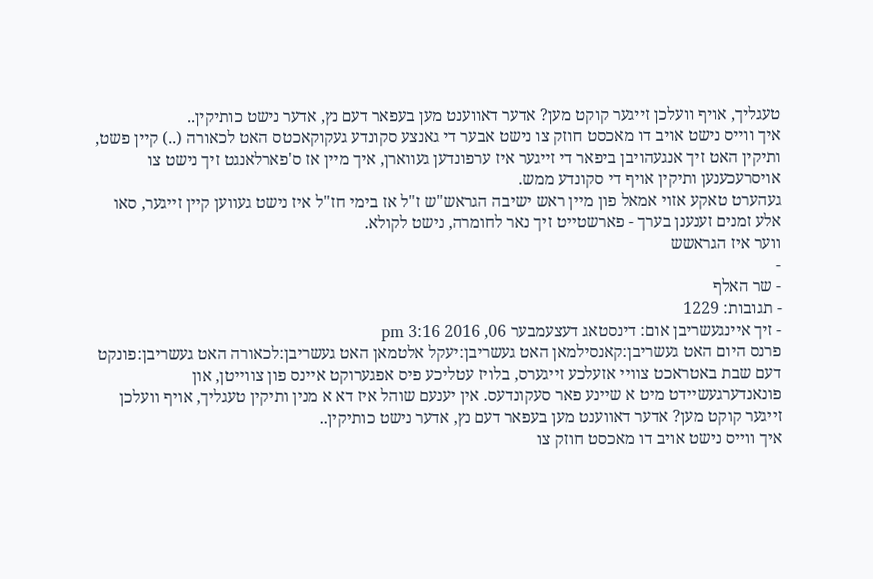טעגליך, אויף וועלכן זייגער קוקט מען? אדער דאווענט מען בעפאר דעם נץ, אדער נישט כותיקין..
איך ווייס נישט אויב דו מאכסט חוזק צו נישט אבער די גאנצע סקונדע געקוקאכטס האט לכאורה (..) קיין פשט,
ותיקין האט זיך אנגעהויבן ביפאר די זייגער איז ערפונדען געווארן, איך מיין אז ס'פארלאנגט זיך נישט צו אויסרעכענען ותיקין אויף די סקונדע ממש.
געהערט טאקע אזוי אמאל פון מיין ראש ישיבה הגראש"ש ז"ל אז בימי חז"ל איז נישט געווען קיין זייגער, סאו אלע זמנים זענענן בערך - פארשטייט זיך נאר לחומרה, נישט לקולא.
ווער איז הגראשש
-
- שר האלף
- תגובות: 1229
- זיך איינגעשריבן אום: דינסטאג דעצעמבער 06, 2016 3:16 pm
פרנס היום האט געשריבן:קאנסילמאן האט געשריבן:יעקל אלטמאן האט געשריבן:לכאורה האט געשריבן:פונקט דעם שבת באטראכט צוויי אזעלכע זייגערס, בלויז עטליכע פיס אפגערוקט איינס פון צווייטן, און פונאנדערגעשיידט מיט א שיינע פאר סעקונדעס. אין יענעם שוהל איז דא א מנין ותיקין טעגליך, אויף וועלכן זייגער קוקט מען? אדער דאווענט מען בעפאר דעם נץ, אדער נישט כותיקין..
איך ווייס נישט אויב דו מאכסט חוזק צו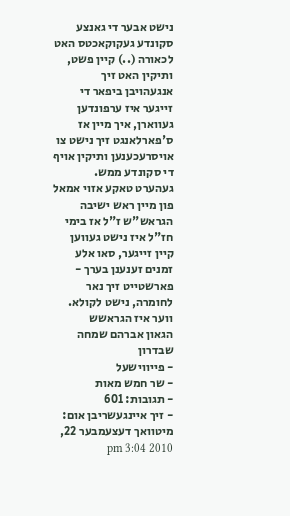נישט אבער די גאנצע סקונדע געקוקאכטס האט לכאורה (..) קיין פשט,
ותיקין האט זיך אנגעהויבן ביפאר די זייגער איז ערפונדען געווארן, איך מיין אז ס'פארלאנגט זיך נישט צו אויסרעכענען ותיקין אויף די סקונדע ממש.
געהערט טאקע אזוי אמאל פון מיין ראש ישיבה הגראש"ש ז"ל אז בימי חז"ל איז נישט געווען קיין זייגער, סאו אלע זמנים זענענן בערך - פארשטייט זיך נאר לחומרה, נישט לקולא.
ווער איז הגראשש
הגאון אברהם שמחה שבדרון
- פייווישעל
- שר חמש מאות
- תגובות: 601
- זיך איינגעשריבן אום: מיטוואך דעצעמבער 22, 2010 3:04 pm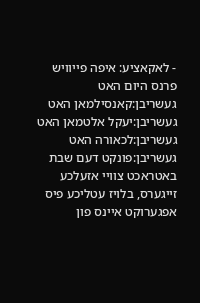- לאקאציע: איפה פייוויש
פרנס היום האט געשריבן:קאנסילמאן האט געשריבן:יעקל אלטמאן האט געשריבן:לכאורה האט געשריבן:פונקט דעם שבת באטראכט צוויי אזעלכע זייגערס, בלויז עטליכע פיס אפגערוקט איינס פון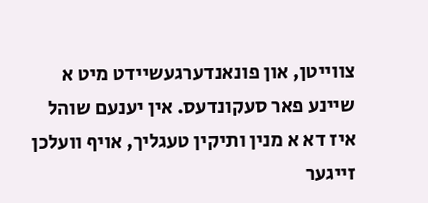צווייטן, און פונאנדערגעשיידט מיט א שיינע פאר סעקונדעס. אין יענעם שוהל איז דא א מנין ותיקין טעגליך, אויף וועלכן זייגער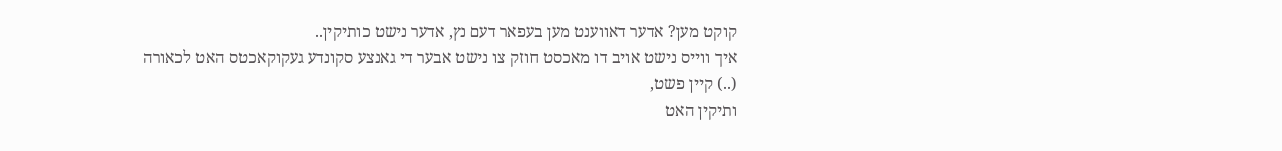קוקט מען? אדער דאווענט מען בעפאר דעם נץ, אדער נישט כותיקין..
איך ווייס נישט אויב דו מאכסט חוזק צו נישט אבער די גאנצע סקונדע געקוקאכטס האט לכאורה (..) קיין פשט,
ותיקין האט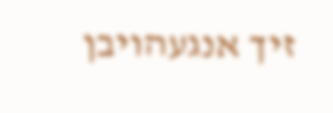זיך אנגעהויבן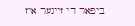ביפאר די זייגער איז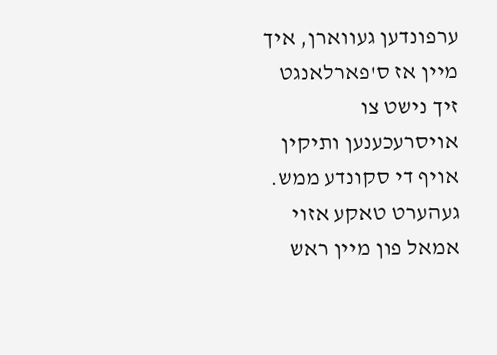ערפונדען געווארן, איך מיין אז ס'פארלאנגט זיך נישט צו אויסרעכענען ותיקין אויף די סקונדע ממש.
געהערט טאקע אזוי אמאל פון מיין ראש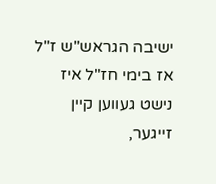ישיבה הגראש"ש ז"ל אז בימי חז"ל איז נישט געווען קיין זייגער,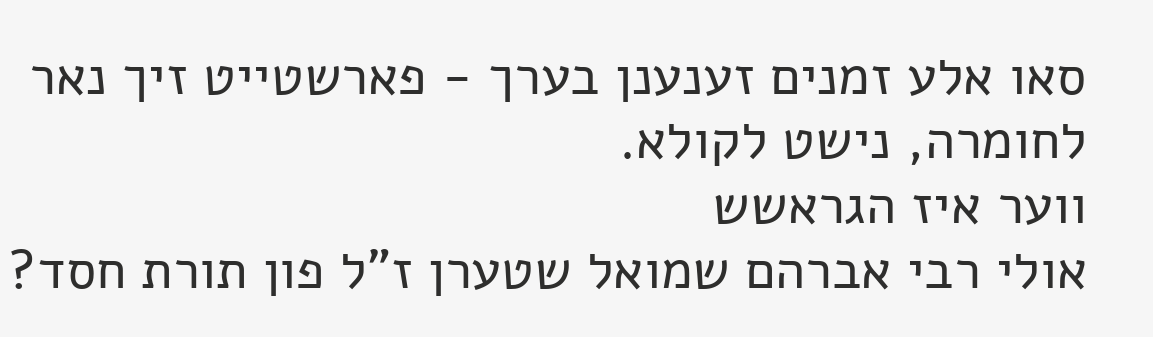סאו אלע זמנים זענענן בערך - פארשטייט זיך נאר לחומרה, נישט לקולא.
ווער איז הגראשש
אולי רבי אברהם שמואל שטערן ז"ל פון תורת חסד?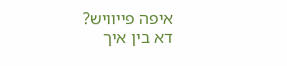איפה פייוויש?
דא בין איך